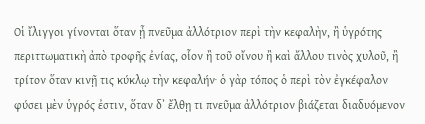Οἱ ἴλιγγοι γίνονται ὅταν ᾖ πνεῦμα ἀλλότριον περὶ τὴν κεφαλὴν, ἢ ὑγρότης περιττωματικὴ ἀπὸ τροφῆς ἐνίας, οἷον ἢ τοῦ οἴνου ἢ καὶ ἄλλου τινὸς χυλοῦ, ἢ τρίτον ὅταν κινῇ τις κύκλῳ τὴν κεφαλήν· ὁ γὰρ τόπος ὁ περὶ τὸν ἐγκέφαλον φύσει μὲν ὑγρός ἐστιν, ὅταν δʼ ἔλθῃ τι πνεῦμα ἀλλότριον βιάζεται διαδυόμενον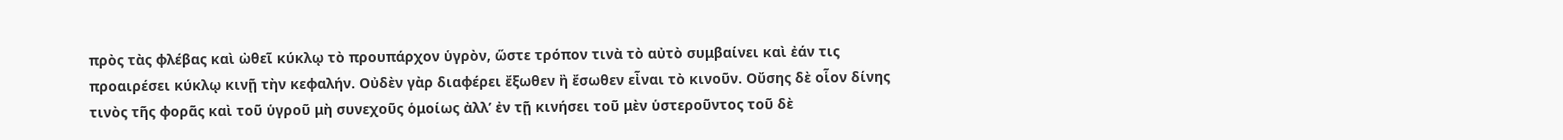πρὸς τὰς φλέβας καὶ ὠθεῖ κύκλῳ τὸ προυπάρχον ὑγρὸν, ὥστε τρόπον τινὰ τὸ αὐτὸ συμβαίνει καὶ ἐάν τις προαιρέσει κύκλῳ κινῇ τὴν κεφαλήν. Οὐδὲν γὰρ διαφέρει ἔξωθεν ἢ ἔσωθεν εἶναι τὸ κινοῦν. Οὔσης δὲ οἷον δίνης τινὸς τῆς φορᾶς καὶ τοῦ ὑγροῦ μὴ συνεχοῦς ὁμοίως ἀλλʼ ἐν τῇ κινήσει τοῦ μὲν ὑστεροῦντος τοῦ δὲ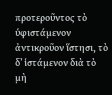προτεροῦντος τὸ ὑφιστάμενον ἀντικροῦον ἵστησι, τὸ δʼ ἱστάμενον διὰ τὸ μὴ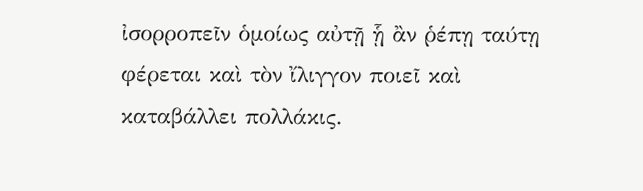ἰσορροπεῖν ὁμοίως αὐτῇ ᾗ ἂν ῥέπῃ ταύτῃ φέρεται καὶ τὸν ἴλιγγον ποιεῖ καὶ καταβάλλει πολλάκις.